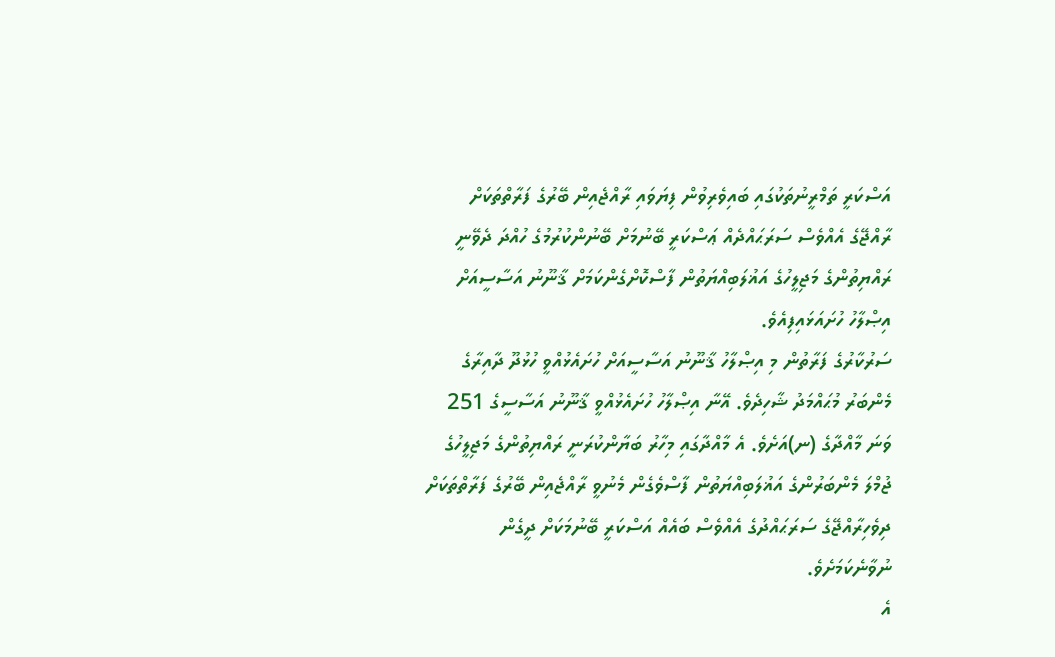އަސްކަރީ ތަމްރީނުތަކުގައި ބައިވެރިވުން ފިޔަވައި ރާއްޖެއިން ބޭރުގެ ފަރާތްތަކަށް ރާއްޖޭގެ އެއްވެސް ސަރަޙައްދެއް ޢަސްކަރީ ބޭނުމަށް ބޭނުންކުރުމުގެ ހުއްދަ ދެވޭނީ ރައްޔިތުންގެ މަޖިލީހުގެ އަޣުލަބިއްޔަތުން ފާސްކޮށްގެންކަމަށް ޤާނޫނު އަސާސީއަށް އިޞްލާހު ހުށައަޅައިފިއެވެ.
ސަރުކާރުގެ ފަރާތުން މި އިޞްލާހު ޤާނޫނު އަސާސީއަށް ހުށައެޅުއްވީ ހުޅުދޫ ދާއިރާގެ މެންބަރު މުޙައްމަދު ޝާހިދެވެ. އޭނާ އިޞްލާހު ހުށައެޅުއްވީ ޤާނޫނު އަސާސީގެ 251 ވަނަ މާއްދާގެ (ނ)އަށެވެ. އެ މާއްދާގައި މިހާރު ބަޔާންކުރަނީ ރައްޔިތުންގެ މަޖިލީހުގެ ޖުމްލަ މެންބަރުންގެ އަޣުލަބިއްޔަތުން ފާސްވެގެން މެނުވީ ރާއްޖެއިން ބޭރުގެ ފަރާތްތަކަށް ދިވެހިރާއްޖޭގެ ސަރަޙައްދުގެ އެއްވެސް ބައެއް އަސްކަރީ ބޭނުމަކަށް ދީގެން ނުވާނެކަމަށެވެ.
އެ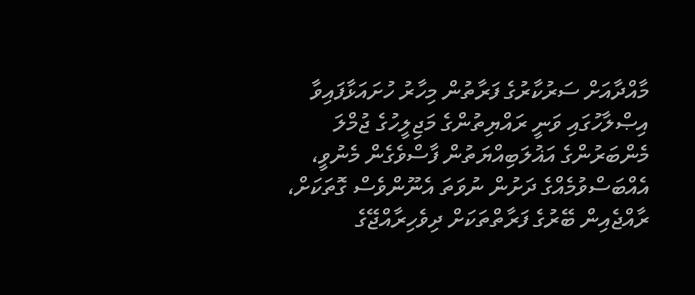މާއްދާއަށް ސަރުކާރުގެ ފަރާތުން މިހާރު ހުށައަޅާފައިވާ އިޞްލާހުގައި ވަނީ ރައްޔިތުންގެ މަޖިލީހުގެ ޖުމްލަ މެންބަރުންގެ އަޣުލަބިއްޔަތުން ފާސްވެގެން މެނުވީ، އެއްބަސްވުމެއްގެ ދަށުން ނުވަތަ އެނޫންވެސް ގޮތަކަށް، ރާއްޖެއިން ބޭރުގެ ފަރާތްތަކަށް ދިވެހިރާއްޖޭގެ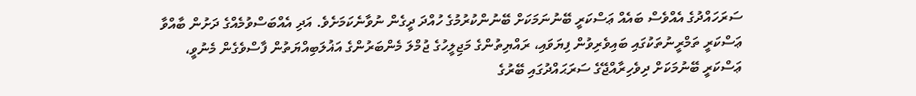ސަރަހައްދުގެ އެއްވެސް ބައެއް ޢަސްކަރީ ބޭނުނަމަކަށް ބޭނުންކުރުމުގެ ހުއްދަ ދީގެން ނުވާނެކަމަށެވެ. އަދި އެއްބަސްވުމެއްގެ ދަށުން ބާއްވާ ޢަސްކަރީ ތަމްރީނުތަކުގައި ބައިވެރިވުން ފިޔަވައި، ރައްޔިތުންގެ މަޖިލީހުގެ ޖުމްލަ މެންބަރުންގެ އަޣުލަބިއްޔަތުން ފާސްވެގެން މެނުވީ، ޢަސްކަރީ ބޭނުމަކަށް ދިވެހިރާއްޖޭގެ ސަރަޙައްދުގައި ބޭރުގެ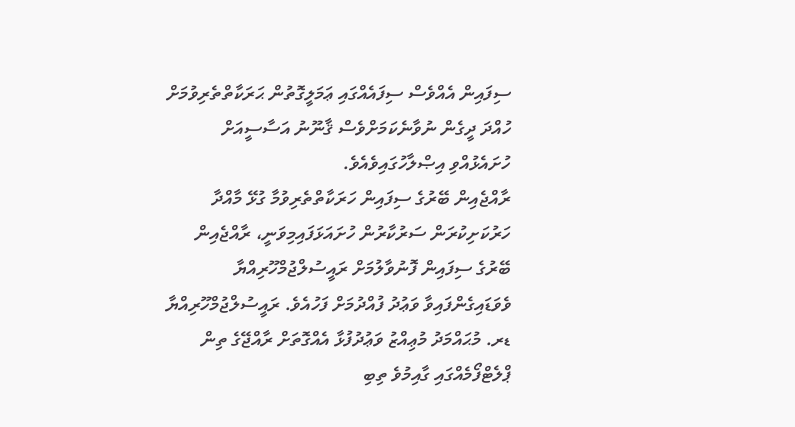ސިފައިން އެއްވެސް ސިފައެއްގައި ޢަމަލީގޮތުން ޙަރަކާތްތެރިވުމަށް ހުއްދަ ދީގެން ނުވާނެކަމަށްވެސް ޤާނޫނު އަސާސީއަށް ހުށައެޅުއްވި އިޞްލާހުގައިވެއެވެ.
ރާއްޖެއިން ބޭރުގެ ސިފައިން ހަރަކާތްތެރިވުމާ ގުޅޭ މާއްދާ ހަރުކަށިކުރަން ސަރުކާރުން ހުށައަޅަފައިމިވަނީ، ރާއްޖެއިން ބޭރުގެ ސިފައިން ފޮނުވާލުމަށް ރައީސުލްޖުމްހޫރިއްޔާ ވެވަޑައިގެންފައިވާ ވަޢުދު ފުއްދުމަށް ފަހުއެވެ. ރައީސުލްޖުމްހޫރިއްޔާ ޑރ. މުޙައްމަދު މުޢިއްޒު ވަޢުދުފުޅާ އެއްގޮތަށް ރާއްޖޭގެ ތިން ޕްލެޓްފޯމެއްގައި ގާއިމުވެ ތިބި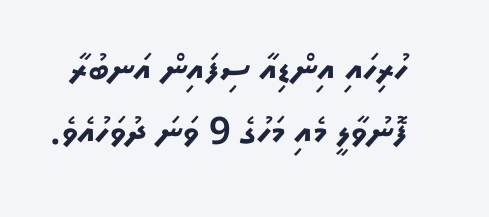ހުރިހައި އިންޑިއާ ސިފައިން އަނބުރާ ފޮނުވާލީ މެއި މަހުގެ 9 ވަނަ ދުވަހުއެވެ.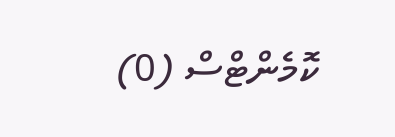ކޮމެންޓްސް (0)